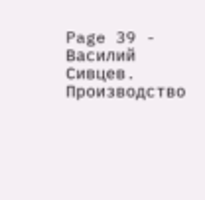Page 39 - Василий Сивцев. Производство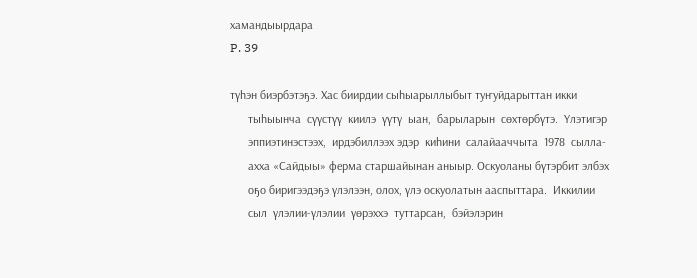хамандыырдара
P. 39

түһэн биэрбэтэҕэ. Хас биирдии сыһыарыллыбыт туҥуйдарыттан икки
      тыһыынча  сүүстүү  киилэ  үүтү  ыан,  барыларын  сөхтөрбүтэ.  Үлэтигэр
      эппиэтинэстээх,  ирдэбиллээх эдэр  киһини  салайааччыта  1978  сылла-
      ахха «Сайдыы» ферма старшайынан аныыр. Оскуоланы бүтэрбит элбэх
      оҕо биригээдэҕэ үлэлээн, олох, үлэ оскуолатын ааспыттара.  Иккилии
      сыл  үлэлии-үлэлии  үөрэххэ  туттарсан,  бэйэлэрин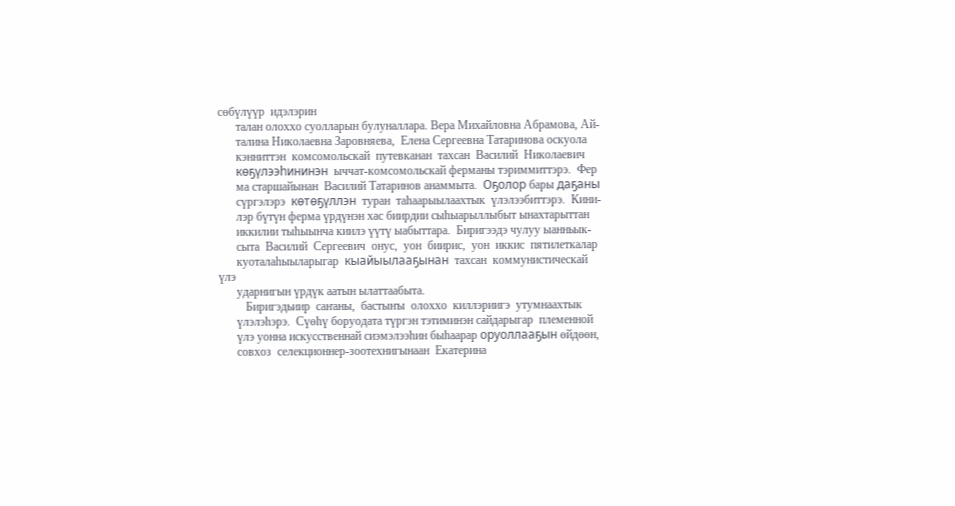сөбүлүүр  идэлэрин
      талан олоххо суолларын булуналлара. Вера Михайловна Абрамова, Ай-
      талина Николаевна Заровняева,  Елена Сергеевна Татаринова оскуола
      кэнниттэн  комсомольскай  путевканан  тахсан  Василий  Николаевич
      көҕүлээһининэн  ыччат-комсомольскай ферманы тэриммиттэрэ.  Фер
      ма старшайынан  Василий Татаринов анаммыта.  Оҕолор бары даҕаны
      сүргэлэрэ  көтөҕүллэн  туран  таһаарыылаахтык  үлэлээбиттэрэ.  Кини-
      лэр бүтүн ферма үрдүнэн хас биирдии сыһыарыллыбыт ынахтарыттан
      иккилии тыһыынча киилэ үүтү ыабыттара.  Биригээдэ чулуу ыанньык-
      сыта  Василий  Сергеевич  онус,  уон  биирис,  уон  иккис  пятилеткалар
      куоталаһыыларыгар  кыайыылааҕынан  тахсан  коммунистическай  үлэ
      ударнигын үрдүк аатын ылаттаабыта.
         Биригэдьиир  саҥаны,  бастыҥы  олоххо  киллэриигэ  утумнаахтык
      үлэлэһэрэ.  Сүөһү боруодата түргэн тэтиминэн сайдарыгар  племенной
      үлэ уонна искусственнай сиэмэлээһин быһаарар оруоллааҕын өйдөөн,
      совхоз  селекционнер-зоотехнигынаан  Екатерина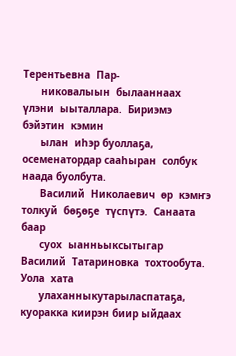Терентьевна  Пар-
      никовалыын  былааннаах  үлэни  ыыталлара.  Бириэмэ  бэйэтин  кэмин
      ылан  иһэр буоллаҕа,  осеменатордар сааһыран  солбук наада буолбута.
      Василий  Николаевич  өр  кэмҥэ толкуй  бөҕөҕе  түспүтэ.  Санаата  баар
      суох  ыанньыксытыгар  Василий  Татариновка  тохтообута.  Уола  хата
      улаханныкутарыласпатаҕа, куоракка киирэн биир ыйдаах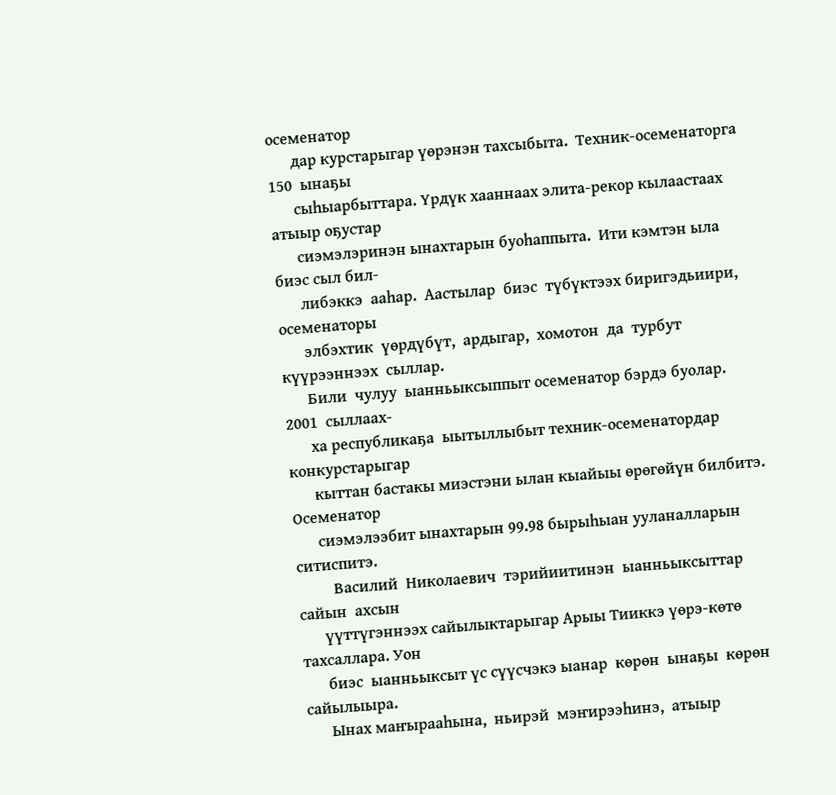осеменатор
      дар курстарыгар үөрэнэн тахсыбыта.  Техник-осеменаторга  150  ынаҕы
      сыһыарбыттара. Үрдүк хааннаах элита-рекор кылаастаах атыыр оҕустар
      сиэмэлэринэн ынахтарын буоһаппыта.  Ити кэмтэн ыла биэс сыл бил-
      либэккэ  ааһар.  Аастылар  биэс  түбүктээх биригэдьиири,  осеменаторы
      элбэхтик  үөрдүбүт,  ардыгар,  хомотон  да  турбут  күүрээннээх  сыллар.
      Били  чулуу  ыанньыксыппыт осеменатор бэрдэ буолар.  2001  сыллаах-
      ха республикаҕа  ыытыллыбыт техник-осеменатордар  конкурстарыгар
      кыттан бастакы миэстэни ылан кыайыы өрөгөйүн билбитэ. Осеменатор
      сиэмэлээбит ынахтарын 99.98 бырыһыан ууланалларын ситиспитэ.
         Василий  Николаевич  тэрийиитинэн  ыанньыксыттар  сайын  ахсын
      үүттүгэннээх сайылыктарыгар Арыы Тииккэ үөрэ-көтө тахсаллара. Уон
      биэс  ыанньыксыт үс сүүсчэкэ ыанар  көрөн  ынаҕы  көрөн  сайылыыра.
      Ынах маҥырааһына,  ньирэй  мэҥирээһинэ,  атыыр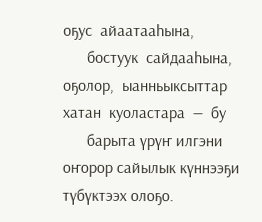оҕус  айаатааһына,
      бостуук  сайдааһына,  оҕолор,  ыанньыксыттар  хатан  куоластара  —  бу
      барыта үрүҥ илгэни оҥорор сайылык күннээҕи түбүктээх олоҕо.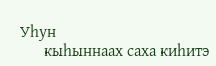Уһун
      кыһыннаах саха киһитэ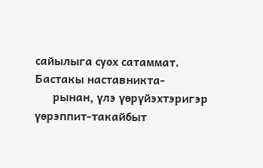сайылыга суох сатаммат. Бастакы наставникта-
      рынан, үлэ үөрүйэхтэригэр үөрэппит-такайбыт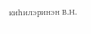киһилэринэн В.Н.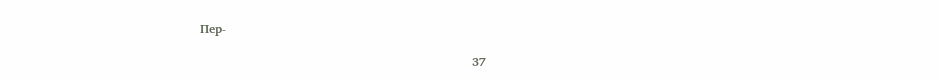Пер-

                                                                    37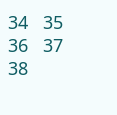34   35   36   37   38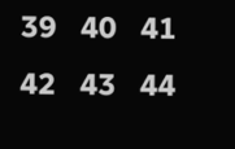39   40   41   42   43   44